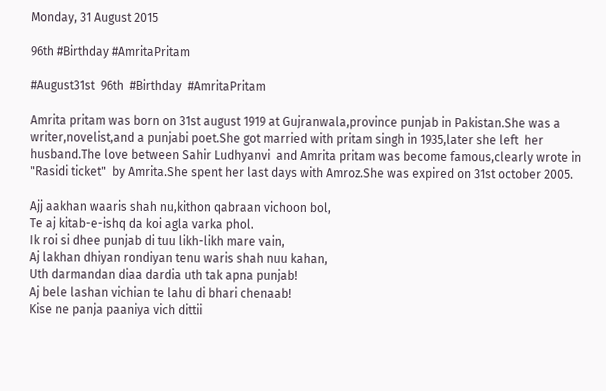Monday, 31 August 2015

96th #Birthday #AmritaPritam

#August31st  96th  #Birthday  #AmritaPritam

Amrita pritam was born on 31st august 1919 at Gujranwala,province punjab in Pakistan.She was a writer,novelist,and a punjabi poet.She got married with pritam singh in 1935,later she left  her husband.The love between Sahir Ludhyanvi  and Amrita pritam was become famous,clearly wrote in "Rasidi ticket"  by Amrita.She spent her last days with Amroz.She was expired on 31st october 2005.

Ajj aakhan waaris shah nu,kithon qabraan vichoon bol,
Te aj kitab-e-ishq da koi agla varka phol.
Ik roi si dhee punjab di tuu likh-likh mare vain,
Aj lakhan dhiyan rondiyan tenu waris shah nuu kahan,
Uth darmandan diaa dardia uth tak apna punjab!
Aj bele lashan vichian te lahu di bhari chenaab!
Kise ne panja paaniya vich dittii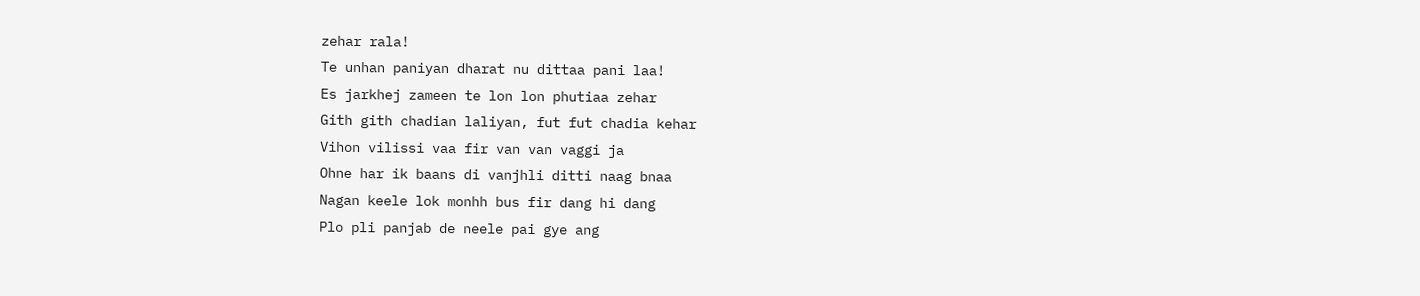zehar rala!
Te unhan paniyan dharat nu dittaa pani laa!
Es jarkhej zameen te lon lon phutiaa zehar
Gith gith chadian laliyan, fut fut chadia kehar
Vihon vilissi vaa fir van van vaggi ja
Ohne har ik baans di vanjhli ditti naag bnaa
Nagan keele lok monhh bus fir dang hi dang
Plo pli panjab de neele pai gye ang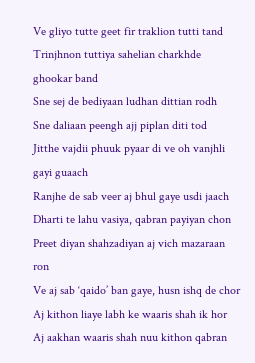Ve gliyo tutte geet fir traklion tutti tand
Trinjhnon tuttiya sahelian charkhde ghookar band
Sne sej de bediyaan ludhan dittian rodh
Sne daliaan peengh ajj piplan diti tod
Jitthe vajdii phuuk pyaar di ve oh vanjhli gayi guaach
Ranjhe de sab veer aj bhul gaye usdi jaach
Dharti te lahu vasiya, qabran payiyan chon
Preet diyan shahzadiyan aj vich mazaraan ron
Ve aj sab ‘qaido’ ban gaye, husn ishq de chor
Aj kithon liaye labh ke waaris shah ik hor
Aj aakhan waaris shah nuu kithon qabran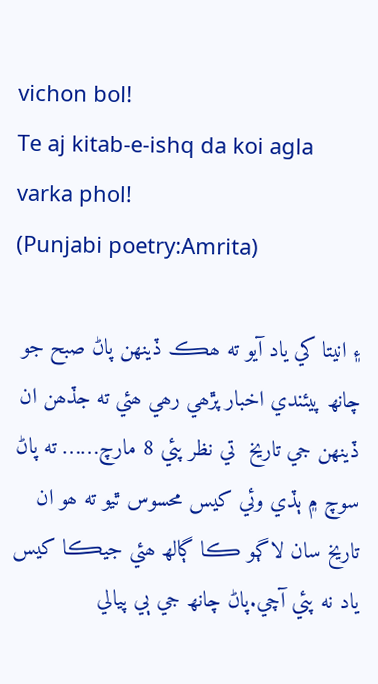vichon bol!
Te aj kitab-e-ishq da koi agla varka phol!
(Punjabi poetry:Amrita)

۽ انيتا کي ياد آيو ته ھڪ ڏينھن پاڻ صبح جو چانھ پيئندي اخبار پڙھي رھي ھئي ته جڏھن ان ڏينھن جي تاريخ  تي نظر پئي 8 مارچ…… ته پاڻ سوچ ۾ ٻڏي وئي کيس محسوس ٿيو ته ھو ان تاريخ سان لاڳو ڪا ڳالھ ھئي جيڪا کيس ياد نه پئي آچي.پاڻ چانھ جي ٻي پيالي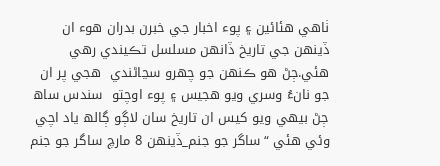ٺاھي ھئائين ۽ پوء اخبار جي خبرن بدران ھوء ان ڏينھن جي تاريخ ڏانھن مسلسل تڪيندي رھي ھئي.ڄڻ ھو ڪنھن جو چھرو سڃاڻندي  ھجي پر ان جو نانءُ وسري ويو ھجيس ۽ پوء اوچتو  سندس ساھ ڄڻ بيھي ويو کيس ان تاريخ سان لاڳو ڳالھ ياد اچي وئي ھئي “ساگر جو جنم_ڏينھن 8 مارچ ساگر جو جنم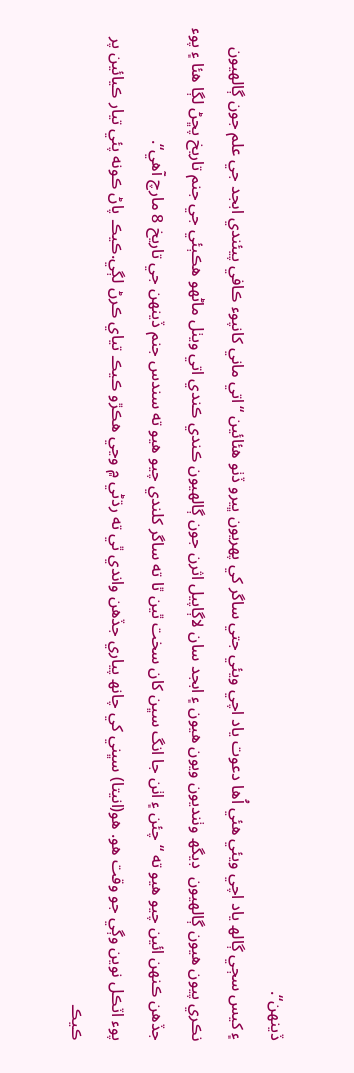ڏينھن“.
۽ کيس سڄي ڳالھ ياد اچي ويئي ھئي اُھا دعوت ياد اچي ويئي جتي ساگر کي پھريون ڀيرو ڏٺو ھئائين “اتي ماني کانپوء ڪافي پيئندي ابجد جي علم جون ڳالھيون نڪري پيون ھيون ڳالھيون  ڊيگھ وٺنديون ويون ھيون ۽ ابجد سان لاڳاپيل اثرن جون ڳالھيون ڪندي ڪندي اتي ويٺل ماڻھو ھڪٻئي جي جنم تاريخ پڇڻ لڳا ھئا ۽ پوء جڏھن ڪنھن ائين چيو ھيو ته “چئن ۽ اٺن جا انگ سڀن کان سخت ٿين ٿا ته ساگر کلندي چيو ھيو ته سندس جنم ڏينھن جي تاريخ 8 مارچ آھي“.
پوء اٽڪل نوين وڳي جو وقت ھو. ھو(انيتا) سڀني کي چانھ پياري جڏھن واندي ٿي ته رڌڻي ۾ وڃي ھڪڙو ڪيڪ تياي ڪرڻ لڳي.ڪيڪ پاڻ ڪونه پئي تيار ڪيائين پر ڪيڪ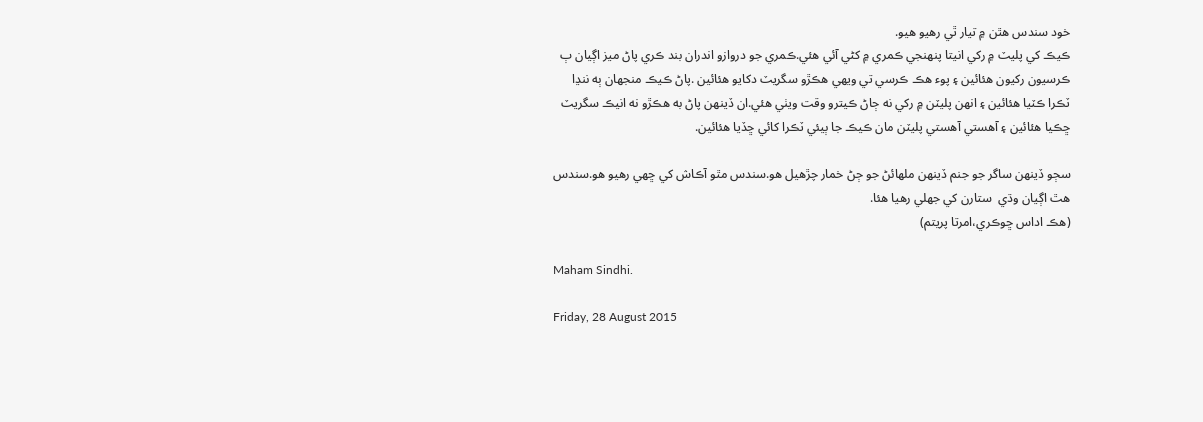خود سندس ھٿن ۾ تيار ٿي رھيو ھيو.
ڪيڪ کي پليٽ ۾ رکي انيتا پنھنجي ڪمري ۾ کڻي آئي ھئي.ڪمري جو دروازو اندران بند ڪري پاڻ ميز اڳيان ٻ ڪرسيون رکيون ھئائين ۽ پوء ھڪ ڪرسي تي ويھي ھڪڙو سگريٽ دکايو ھئائين .پاڻ ڪيڪ منجھان ٻه ننڍا ٽڪرا ڪٽيا ھئائين ۽ انھن پليٽن ۾ رکي نه ڄاڻ ڪيترو وقت ويٺي ھئي.ان ڏينھن پاڻ به ھڪڙو نه انيڪ سگريٽ ڇڪيا ھئائين ۽ آھستي آھستي پليٽن مان ڪيڪ جا ٻيئي ٽڪرا کائي ڇڏيا ھئائين.

سڄو ڏينھن ساگر جو جنم ڏينھن ملھائڻ جو ڄڻ خمار چڙھيل ھو.سندس مٿو آڪاش کي ڇھي رھيو ھو.سندس ھٿ اڳيان وڌي  ستارن کي جھلي رھيا ھئا.
(ھڪ اداس ڇوڪري،امرتا پريتم)

Maham Sindhi.

Friday, 28 August 2015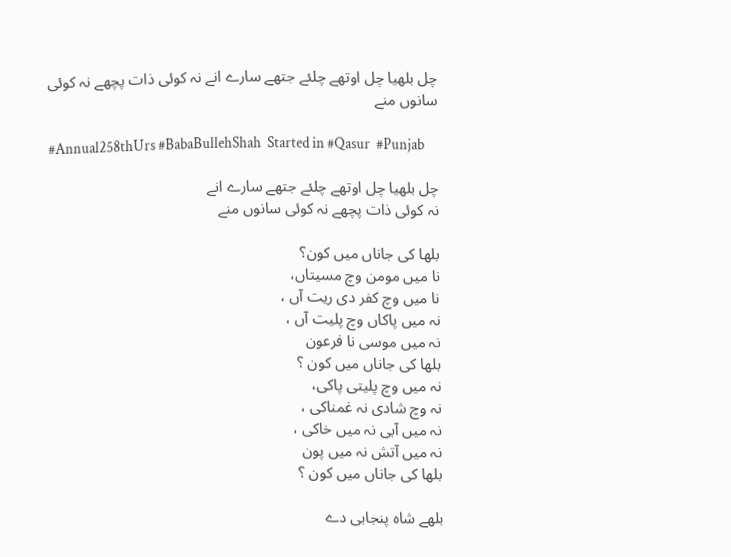چل بلھیا چل اوتھے چلئے جتھے سارے انے نہ کوئی ذات پچھے نہ کوئی سانوں منے

#Annual258thUrs #BabaBullehShah  Started in #Qasur  #Punjab

چل بلھیا چل اوتھے چلئے جتھے سارے انے
نہ کوئی ذات پچھے نہ کوئی سانوں منے

بلھا کی جاناں میں کون؟
نا میں مومن وچ مسیتاں،
نا میں وچ کفر دی ریت آں ،
نہ میں پاکاں وچ پلیت آں ،
نہ میں موسی نا فرعون
بلھا کی جاناں میں کون ؟
نہ میں وچ پلیتی پاکی،
نہ وچ شادی نہ غمناکی ،
نہ میں آبی نہ میں خاکی ،
نہ میں آتش نہ میں پون
بلھا کی جاناں میں کون ؟

بلھے شاہ پنجابی دے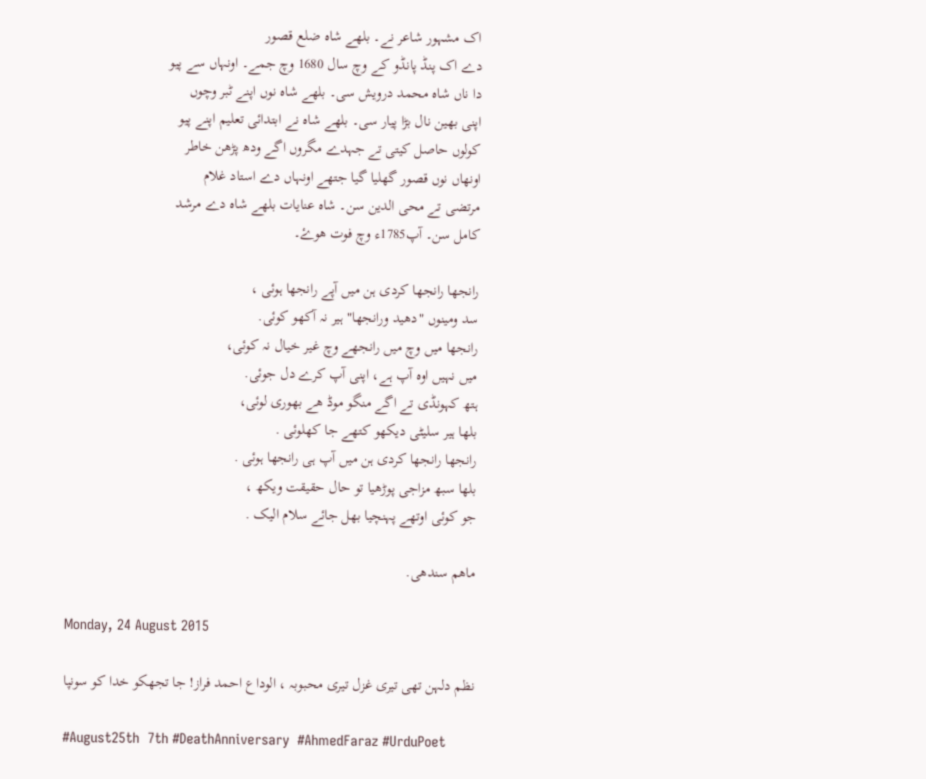اک مشہور شاعر نے۔ بلھے شاہ ضلع قصور
دے اک پنڈ پانڈو کے وچ سال 1680 وچ جمے۔ اونہاں سے پیو
دا ناں شاہ محمد درویش سی۔ بلھے شاہ نوں اپنے ٹبر وچوں
اپنی بھین نال بڑا پیار سی۔ بلھے شاہ نے ابتدائی تعلیم اپنے پیو
کولوں حاصل کیتی تے جہدے مگروں اگے ودھ پڑھن خاطر
اونھاں نوں قصور گھلیا گیا جتھے اونہاں دے استاد غلام
مرتضی تے محی الدین سن۔ شاہ عنایات بلھے شاہ دے مرشد
کامل سن۔ آپ1785ء وچ فوت ھوۓ۔

رانجھا رانجھا کردی ہن میں آپے رانجھا ہوئی ،
سد ومینوں "دھید ورانجھا" ہیر نہ آکھو کوئی.
رانجھا میں وچ میں رانجھے وچ غیر خیال نہ کوئی،
میں نہیں اوہ آپ ہے، اپنی آپ کرے دل جوئی.
ہتھ کہونڈی تے اگے منگو موڈ ھے بھوری لوئی،
بلھا ہیر سلیٹی دیکھو کتھے جا کھلوئی .
رانجھا رانجھا کردی ہن میں آپ ہی رانجھا ہوئی .
بلھا سبھ مزاجی پوڑھیا تو حال حقیقت ویکھ ،
جو کوئی اوتھے پہنچیا بھل جائے سلام الیک .

ماھم سندھی.

Monday, 24 August 2015

نظم دلہن تھی تیری غزل تیری محبوبہ ، الوداع احمد فراز! جا تجھکو خدا کو سونپا

#August25th  7th #DeathAnniversary  #AhmedFaraz #UrduPoet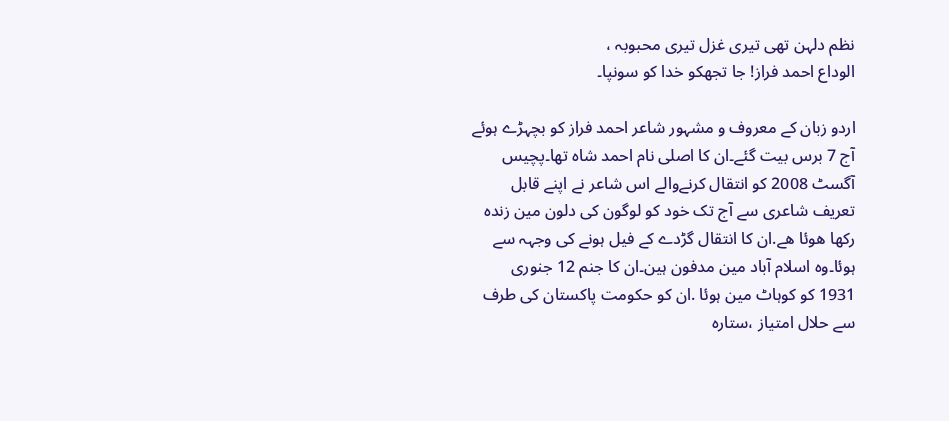نظم دلہن تھی تیری غزل تیری محبوبہ ،
الوداع احمد فراز! جا تجھکو خدا کو سونپا۔

اردو زبان کے معروف و مشہور شاعر احمد فراز کو بچہڑے ہوئے آج 7 برس بیت گئے۔ان کا اصلی نام احمد شاہ تھا۔پچیس آگسٹ 2008 کو انتقال کرنےوالے اس شاعر نے اپنے قابل تعریف شاعری سے آج تک خود کو لوگون کی دلون مین زندہ رکھا ھوئا ھے.ان کا انتقال گڑدے کے فیل ہونے کی وجہہ سے ہوئا۔وہ اسلام آباد مین مدفون ہین۔ان کا جنم 12 جنوری 1931 کو کوہاٹ مین ہوئا .ان کو حکومت پاکستان کی طرف سے حلال امتیاز ،ستارہ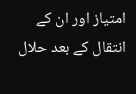امتیاز اور ان کے انتقال کے بعد حلال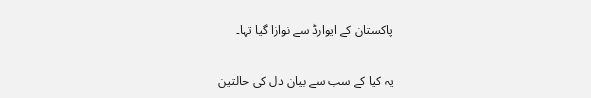پاکستان کے ایوارڈ سے نوازا گیا تہا۔


یہ کیا کے سب سے بیان دل کی حالتین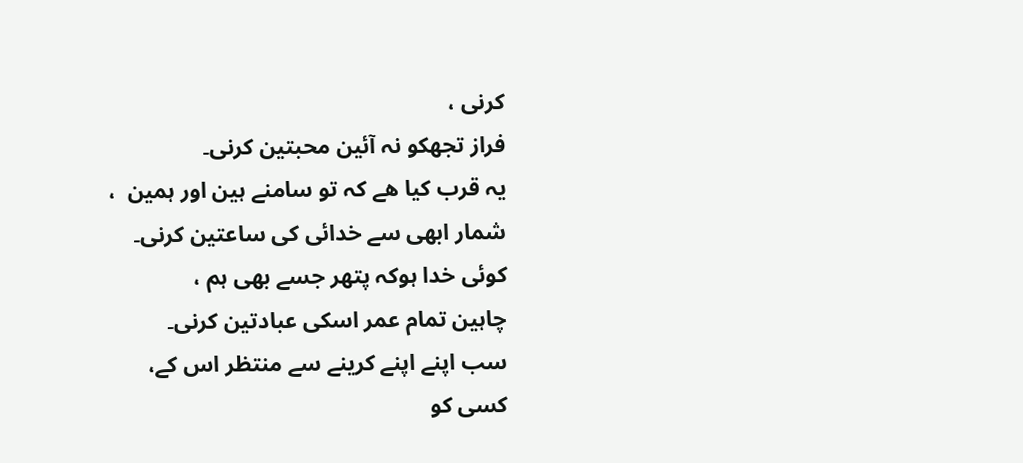کرنی ،
فراز تجھکو نہ آئین محبتین کرنی۔
یہ قرب کیا ھے کہ تو سامنے ہین اور ہمین  ،
شمار ابھی سے خدائی کی ساعتین کرنی۔
کوئی خدا ہوکہ پتھر جسے بهى ہم ،
چاہین تمام عمر اسکی عبادتین کرنی۔
سب اپنے اپنے کرینے سے منتظر اس کے،
کسی کو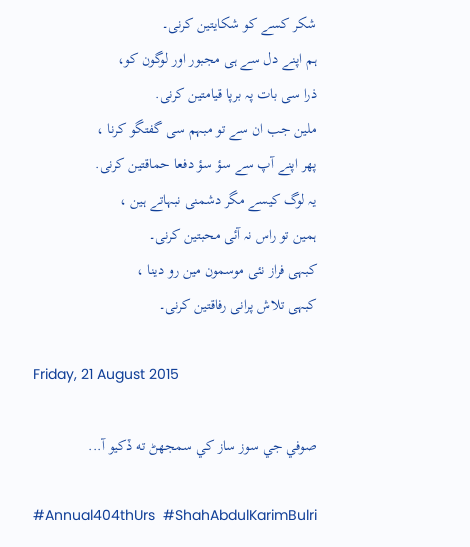شکر کسے کو شکایتین کرنی۔
ہم اپنے دل سے ہی مجبور اور لوگون کو،
ذرا سی بات پہ برپا قیامتین کرنی.
ملین جب ان سے تو مبہم سی گفتگو کرنا ،
پھر اپنے آپ سے سؤ سؤ دفعا حماقتین کرنی.
یہ لوگ کیسے مگر دشمنی نبہاتے ہین ،
ہمین تو راس نہ آئی محبتین کرنی۔
کبہی فراز نئی موسمون مین رو دینا ،
کبہی تلاش پرانی رفاقتین کرنی۔

Friday, 21 August 2015

صوفي جي سوز ساز کي سمجھڻ ته ڏکيو آ...

#Annual404thUrs  #ShahAbdulKarimBulri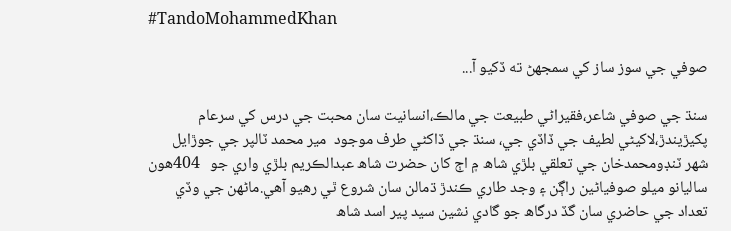#TandoMohammedKhan

صوفي جي سوز ساز کي سمجھڻ ته ڏکيو آ...

سنڌ جي صوفي شاعر،فقيراڻي طبيعت جي مالڪ،انسانيت سان محبت جي درس کي سرعام پکيڙيندڙ،لاکيڻي لطيف جي ڏاڏي جي، سنڌ جي ڏاکڻي طرف موجود  مير محمد ٽالپر جي جوڙايل شھر ٽنڊومحمدخان جي تعلقي بلڙي شاھ ۾ اڄ کان حضرت شاھ عبدالڪريم بلڙي واري جو   404ھون ساليانو ميلو صوفياڻين راڳن ۽ وجد طاري ڪندڙ ڌمالن سان شروع ٿي رھيو آھي.ماڻھن جي وڏي تعداد جي حاضري سان گڏ درگاھ جو گادي نشين سيد پير اسد شاھ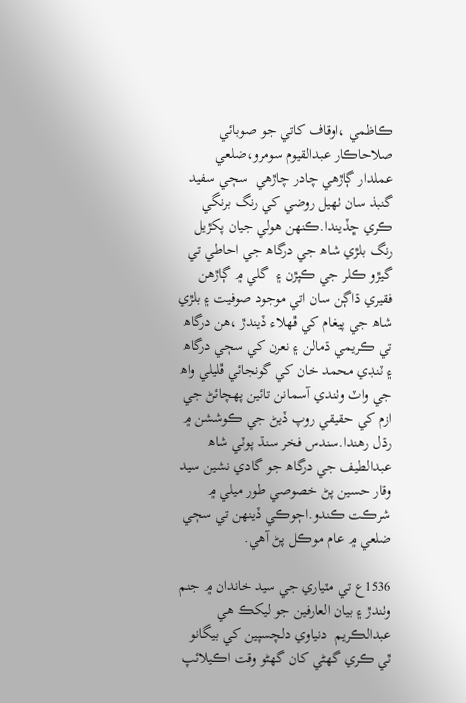ڪاظمي ،اوقاف کاتي جو صوبائي صلاحاڪار عبدالقيوم سومرو،ضلعي عملدار ڳاڙھي چادر چاڙھي  سڄي سفيد گنبذ سان ٺھيل روضي کي رنگ برنگي ڪري ڇڏيندا.ڪنھن ھولي جيان پکڙيل رنگ بلڙي شاھ جي درگاھ جي احاطي تي گيڙو ڪلر جي ڪپڙن ۽  گلي ۾ ڳاڙھن فقيري ڌاڳن سان اتي موجود صوفيت ۽ بلڙي شاھ جي پيغام کي ڦھلاء ڏيندڙ ،ھن درگاھ تي ڪريمي ڌمالن ۽ نعرن کي سڄي درگاھ ۽ ٽنڊي محمد خان کي گونجائي ڦليلي واھ جي واٽ وٺندي آسمانن تائين پھچائڻ جي ازم کي حقيقي روپ ڏيڻ جي ڪوششن ۾ رڌل رھندا.سندس فخر سنڌ پوٽي شاھ عبدالطيف جي درگاھ جو گادي نشين سيد وقار حسين پڻ خصوصي طور ميلي ۾ شرڪت ڪندو.اڄوڪي ڏينھن تي سڄي ضلعي ۾ عام موڪل پڻ آھي.

1536ع تي مٽياري جي سيد خاندان ۾ جنم وٺندڙ ۽ بيان العارفين جو ليکڪ ھي عبدالڪريم  دنياوي دلچسپين کي بيگانو ٿي ڪري گھڻي کان گھڻو وقت اڪيلائپ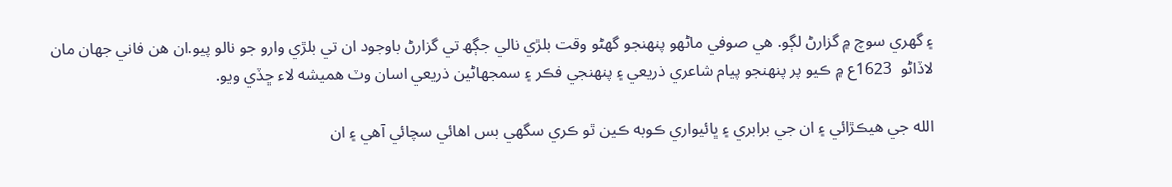۽ گھري سوچ ۾ گزارڻ لڳو. ھي صوفي ماڻھو پنھنجو گھڻو وقت بلڙي نالي جڳھ تي گزارڻ باوجود ان تي بلڙي وارو جو نالو پيو.ان ھن فاني جھان مان لاڏاڻو  1623ع ۾ ڪيو پر پنھنجو پيام شاعري ذريعي ۽ پنھنجي فڪر ۽ سمجھاڻين ذريعي اسان وٽ ھميشه لاء ڇڏي ويو.

الله جي ھيڪڙائي ۽ ان جي برابري ۽ ڀائيواري ڪوبه ڪين ٿو ڪري سگھي بس اھائي سچائي آھي ۽ ان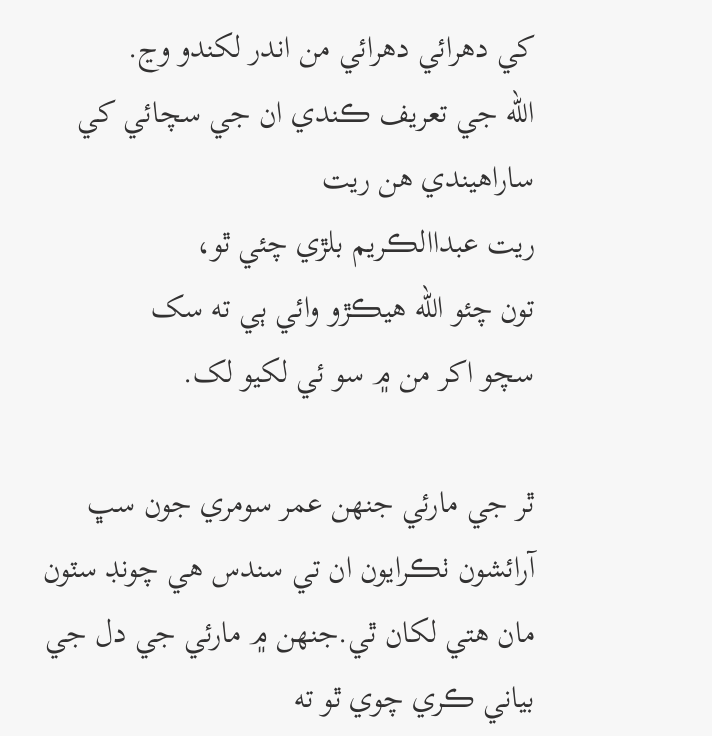کي دھرائي دھرائي من اندر لکندو وڃ.
الله جي تعريف ڪندي ان جي سچائي کي ساراھيندي ھن ريت
ريت عبداالڪريم بلڙي چئي ٿو،
تون چئو الله ھيڪڙو وائي ٻي ته سک
سچو اکر من ۾ سو ئي لکيو لک.

ٿر جي مارئي جنھن عمر سومري جون سڀ آرائشون ٺڪرايون ان تي سندس ھي چونڊ سٽون مان ھتي لکان ٿي.جنھن ۾ مارئي جي دل جي بياني ڪري چوي ٿو ته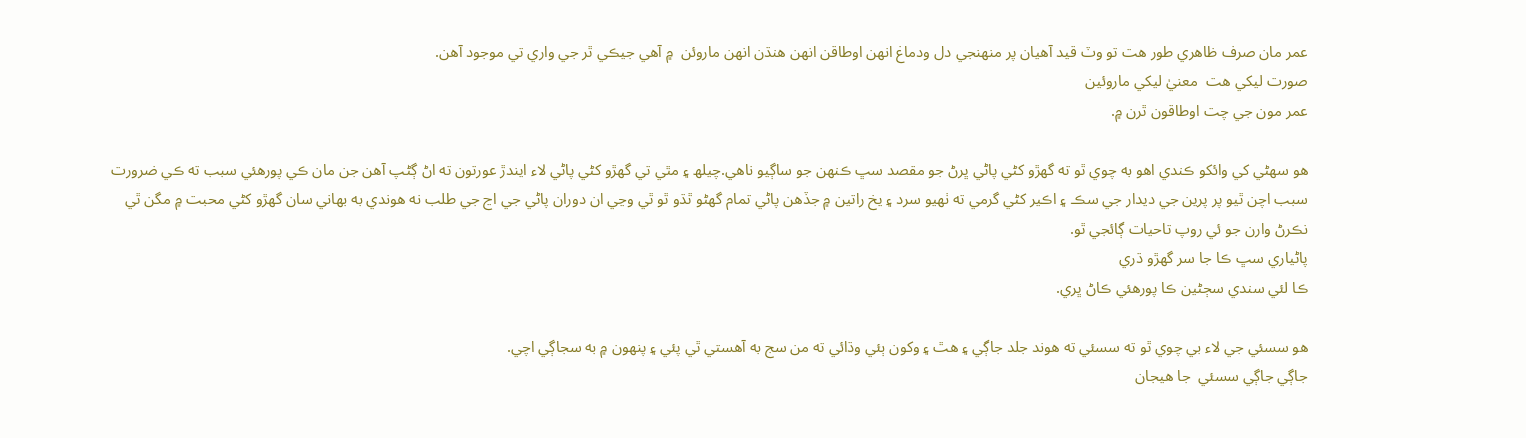عمر مان صرف ظاھري طور ھت تو وٽ قيد آھيان پر منھنجي دل ودماغ انھن اوطاقن انھن ھنڌن انھن ماروئن  ۾ آھي جيڪي ٿر جي واري تي موجود آھن.
صورت ليکي ھت  معنيٰ ليکي ماروئين
عمر مون جي چت اوطاقون ٿرن ۾.

ھو سھڻي کي وائکو ڪندي اھو به چوي ٿو ته گھڙو کڻي پاڻي ڀرڻ جو مقصد سڀ ڪنھن جو ساڳيو ناھي.چيلھ ۽ مٿي تي گھڙو کڻي پاڻي لاء ايندڙ عورتون ته اڻ ڳڻپ آھن جن مان ڪي پورھئي سبب ته ڪي ضرورت سبب اچن ٿيو پر پرين جي ديدار جي سڪ ۽ اڪير کڻي گرمي ته ٺھيو سرد ۽ يخ راتين ۾ جڏھن پاڻي تمام گھڻو ٿڌو ٿو ٿي وڃي ان دوران پاڻي جي اڃ جي طلب نه ھوندي به بھاني سان گھڙو کڻي محبت ۾ مگن ٿي نڪرڻ وارن جو ئي روپ تاحيات ڳائجي ٿو.
پاڻياري سڀ ڪا جا سر گھڙو ڌري
ڪا لئي سندي سڄڻين ڪا پورھئي ڪاڻ ڀري.

ھو سسئي جي لاء بي چوي ٿو ته سسئي ته ھوند جلد جاڳي ۽ ھٿ ۽ وکون ٻئي وڌائي ته من سج به آھستي ٿي پئي ۽ پنھون ۾ به سجاڳي اچي.
جاڳي جاڳي سسئي  جا ھيجان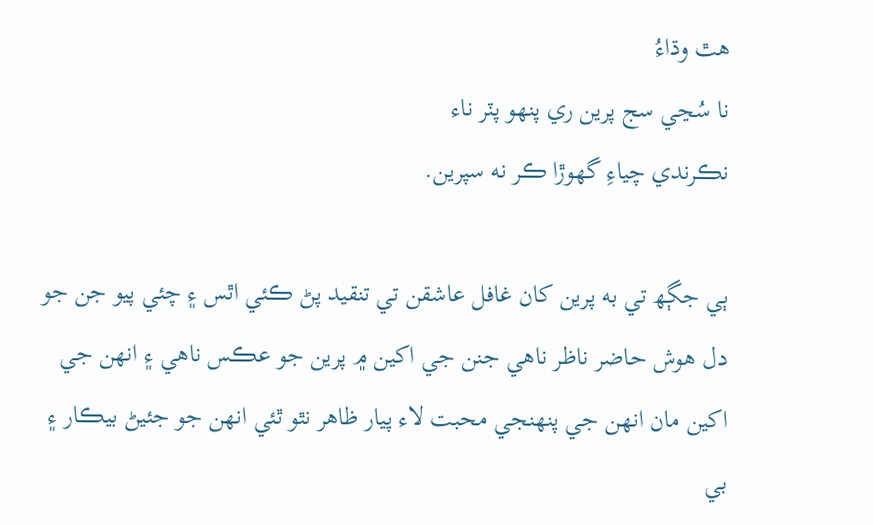ھٿ وڌاءُ
نا سُڃي سج پرين ري پنھو پٽر ناء
نڪرندي چياءِ گھوڙا ڪر نه سپرين.

ٻي جڳھ تي به پرين کان غافل عاشقن تي تنقيد پڻ ڪئي اٿس ۽ چئي پيو جن جو دل ھوش حاضر ناظر ناھي جنن جي اکين ۾ پرين جو عڪس ناھي ۽ انھن جي اکين مان انھن جي پنھنجي محبت لاء پيار ظاھر نٿو ٿئي انھن جو جئيڻ بيڪار ۽ بي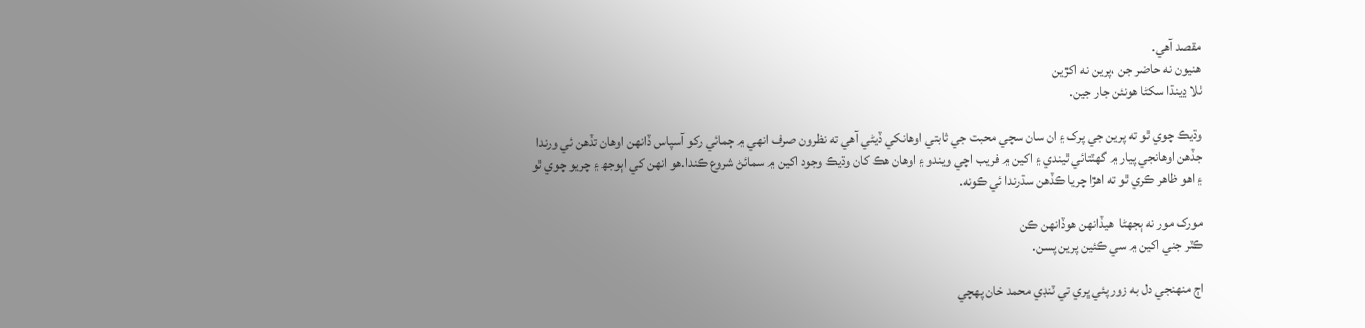مقصد آھي.
ھنيون نه حاضر جن ،پرين نه اکڙين
ٺلا ڍينڌا سکڻا ھونئن جار جين.

وڌيڪ چوي ٿو ته پرين جي پرک ۽ ان سان سچي محبت جي ثابتي اوھانکي ڏيڻي آھي ته نظرون صرف انھي ۾ ڄمائي رکو آسپاس ڏانھن اوھان تڏھن ئي ورندا جڏھن اوھانجي پيار ۾ گھٽتائي ٿيندي ۽ اکين ۾ فريب اچي ويندو ۽ اوھان ھڪ کان وڌيڪ وجود اکين ۾ سمائڻ شروع ڪندا.ھو انھن کي اٻوجھ ۽ چريو چوي ٿو ۽ اھو ظاھر ڪري ٿو ته اھڙا چريا ڪڏھن سڌرندا ئي ڪونه.

مورک مور نه ٻجھڻا  ھيڏانھن ھوڏانھن ڪن
ڪٽر جني اکين ۾ سي ڪئين پرين پسن.

اڄ منھنجي دل به زور پئي ڀري تي ٽنڊي محمد خان پھچي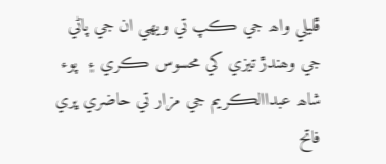ڦليلي واھ جي ڪپ تي ويھي ان جي پاڻي جي وھندڙ تيزي کي محسوس ڪري ۽  پوء شاھ عبداالڪريم جي مزار تي حاضري ڀري  فاتح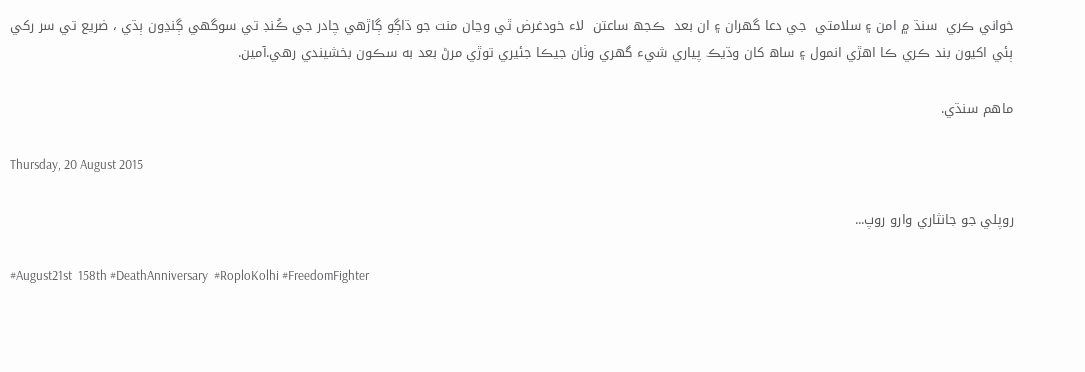خواني ڪري  سنڌ ۾ امن ۽ سلامتي  جي دعا گھران ۽ ان بعد  ڪجھ ساعتن  لاء خودغرض ٿي وڃان منت جو ڌاڳو ڳاڙھي چادر جي ڪُنڊ تي سوگھي ڳنڍون ٻڌي ، ضريع تي سر رکي ٻئي اکيون بند ڪري ڪا اھڙي انمول ۽ ساھ کان وڌيڪ پياري شيء گھري وٺان جيڪا جئيري توڙي مرڻ بعد به سڪون بخشيندي رھي.آمين.

ماھم سنڌي.

Thursday, 20 August 2015

روپلي جو جانثاري وارو روپ...

#August21st  158th #DeathAnniversary  #RoploKolhi #FreedomFighter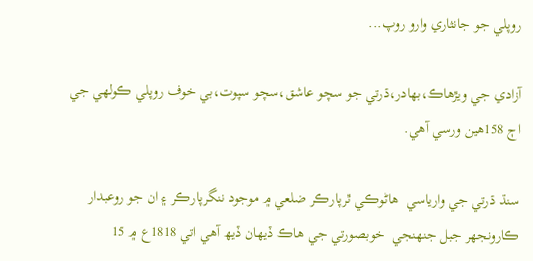روپلي جو جانثاري وارو روپ...

آزادي جي ويڙھاڪ،بھادر،ڌرتي جو سچو عاشق،سچو سپوت،بي خوف روپلي ڪولھي جي اڄ 158ھين ورسي آھي.

سنڌ ڌرتي جي وارياسي  ھاڻوڪي ٿرپارڪر ضلعي ۾ موجود ننگرپارڪر ۽ ان جو روعبدار ڪارونجھر جبل جنھنجي  خوبصورتي جي ھاڪ ڏيھان ڏيھ آھي اتي 1818ع ۾ 15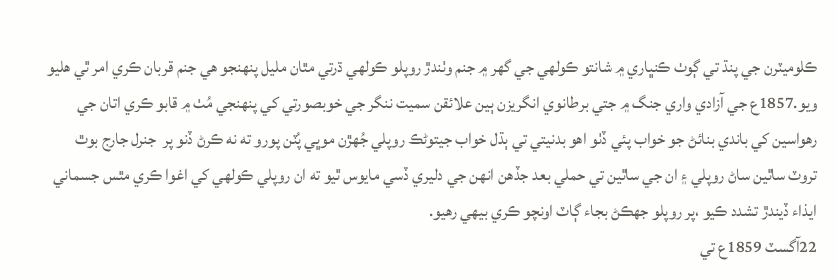ڪلوميٽرن جي پنڌ تي ڳوٺ ڪنڀاري ۾ شانتو ڪولھي جي گھر ۾ جنم وٺندڙ روپلو ڪولھي ڌرتي مٿان مليل پنھنجو ھي جنم قربان ڪري امر ٿي ھليو ويو.1857ع جي آزادي واري جنگ ۾ جتي برطانوي انگريزن ٻين علائقن سميت ننگر جي خوبصورتي کي پنھنجي مُٺ ۾ قابو ڪري اتان جي رھواسين کي باندي بنائڻ جو خواب پئي ڏٺو اھو بدنيتي تي ٻڌل خواب جيتوڻڪ روپلي جُھڙن موڀي پُٽن پورو ته نه ڪرڻ ڏنو پر  جنرل جارج بوٿ تروٽ ساٿين ساڻ روپلي ۽ ان جي ساٿين تي حملي بعد جڏھن انھن جي دليري ڏسي مايوس ٿيو ته ان روپلي ڪولھي کي اغوا ڪري مٿس جسماني ايذاء ڏيندڙ تشدد ڪيو ،پر روپلو جھڪڻ بجاء ڳاٽ اونچو ڪري بيھي رھيو.
22آگسٽ 1859ع تي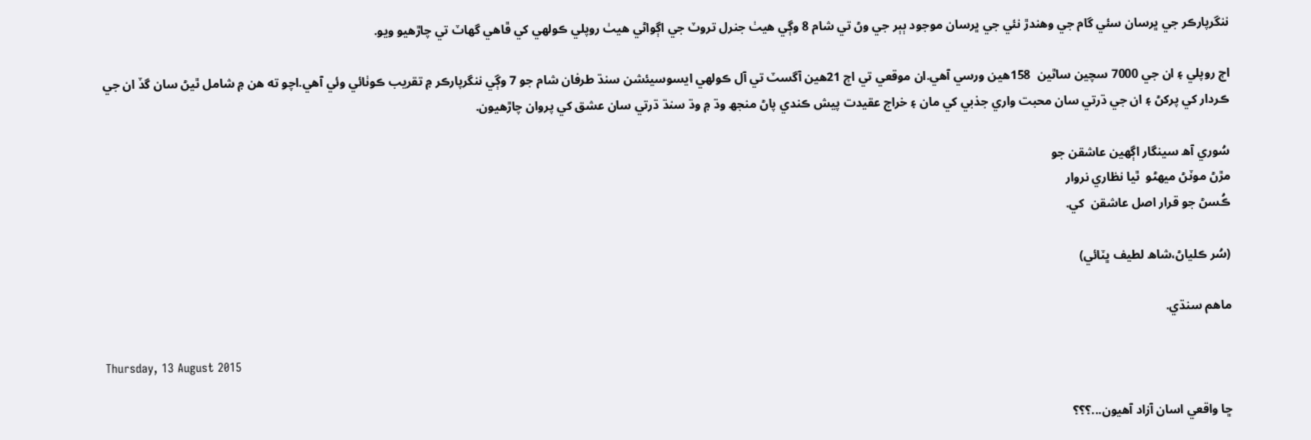ننگرپارڪر جي ڀرسان سئي گام جي وھندڙ نئي جي ڀرسان موجود ٻٻر جي وڻ تي شام 8 وڳي ھيٺ جنرل تروٽ جي اڳواڻي ھيٺ روپلي ڪولھي کي ڦاھي گھاٽ تي چاڙھيو ويو.

اڄ روپلي ۽ ان جي 7000 سچين ساٿين  158ھين ورسي آھي.ان موقعي تي اڄ 21ھين آگسٽ تي آل ڪولھي ايسوسيئشن سنڌ طرفان شام جو 7 وڳي ننگرپارڪر ۾ تقريب ڪوٺائي وئي آھي.اچو ته ھن ۾ شامل ٿيڻ سان گڏ ان جي ڪردار کي پرکڻ ۽ ان جي ڌرتي سان محبت واري جذبي کي مان ۽ خراج عقيدت پيش ڪندي پاڻ منجھ وڌ ۾ وڌ سنڌ ڌرتي سان عشق کي پروان چاڙھيون.

سُوري آھ سينگار اڳھين عاشقن جو
مڙڻ موٽڻ ميھڻو  ٿيا نظاري نروار
ڪُسڻ جو قرار اصل عاشقن  کي.

(سُر ڪلياڻ،شاھ لطيف ڀٽائي)

ماھم سنڌي.

Thursday, 13 August 2015

ڇا واقعي اسان آزاد آھيون...؟؟؟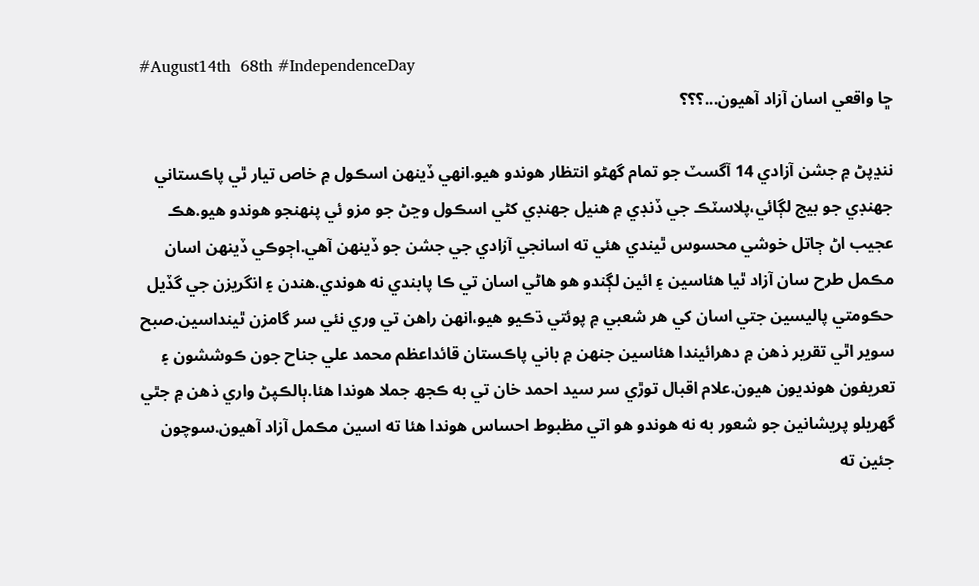#August14th  68th #IndependenceDay
ڇا واقعي اسان آزاد آھيون...؟؟؟

ننڍپڻ ۾ جشن آزادي 14 آگسٽ جو تمام گھڻو انتظار ھوندو ھيو.انھي ڏينھن اسڪول ۾ خاص تيار ٿي پاڪستاني جھنڊي جو بيج لڳائي،پلاسٽڪ جي ڏنڊي ۾ ھنيل جھنڊي کڻي اسڪول وڃڻ جو مزو ئي پنھنجو ھوندو ھيو.ھڪ عجيب اڻ ڄاتل خوشي محسوس ٿيندي ھئي ته اسانجي آزادي جي جشن جو ڏينھن آھي.اڄوڪي ڏينھن اسان مڪمل طرح سان آزاد ٿيا ھئاسين ۽ ائين لڳندو ھو ھاڻي اسان تي ڪا پابندي نه ھوندي.ھندن ۽ انگريزن جي گڏيل حڪومتي پاليسين جتي اسان کي ھر شعبي ۾ پوئتي ڌڪيو ھيو،انھن راھن تي وري نئي سر گامزن ٿينداسين.صبح سوير اٿي تقرير ذھن ۾ دھرائيندا ھئاسين جنھن ۾ باني پاڪستان قائداعظم محمد علي جناح جون ڪوششون ۽ تعريفون ھونديون ھيون.علام اقبال توڙي سر سيد احمد خان تي به ڪجھ جملا ھوندا ھئا.ٻالڪپڻ واري ذھن ۾ جٿي گھريلو پريشانين جو شعور به نه ھوندو ھو اتي مظبوط احساس ھوندا ھئا ته اسين مڪمل آزاد آھيون.سوچون جئين ته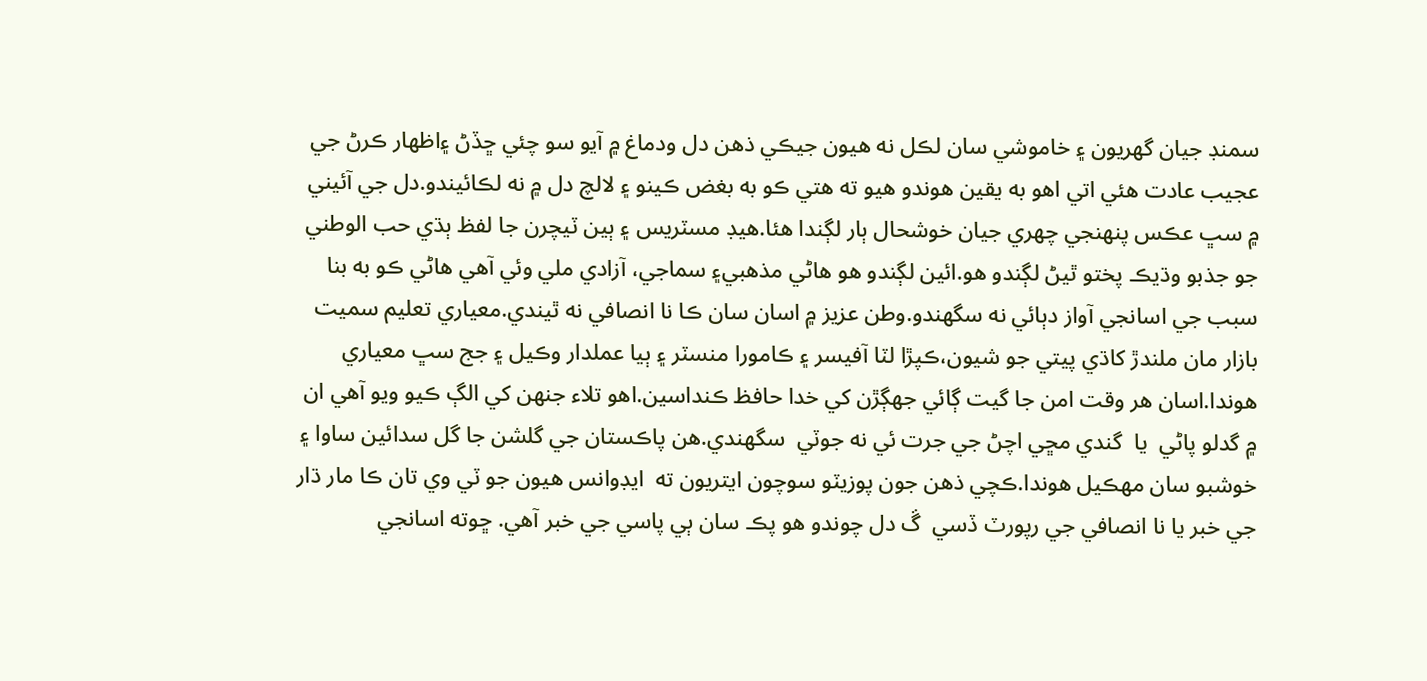سمنڊ جيان گھريون ۽ خاموشي سان لڪل نه ھيون جيڪي ذھن دل ودماغ ۾ آيو سو چئي ڇڏڻ ۽اظھار ڪرڻ جي عجيب عادت ھئي اتي اھو به يقين ھوندو ھيو ته ھتي ڪو به بغض ڪينو ۽ لالچ دل ۾ نه لڪائيندو.دل جي آئيني ۾ سڀ عڪس پنھنجي چھري جيان خوشحال ٻار لڳندا ھئا.ھيڊ مسٽريس ۽ ٻين ٽيچرن جا لفظ ٻڌي حب الوطني جو جذبو وڌيڪ پختو ٿيڻ لڳندو ھو.ائين لڳندو ھو ھاڻي مذھبي۽ سماجي، آزادي ملي وئي آھي ھاڻي ڪو به بنا سبب جي اسانجي آواز دٻائي نه سگھندو.وطن عزيز ۾ اسان سان ڪا نا انصافي نه ٿيندي.معياري تعليم سميت بازار مان ملندڙ کاڌي پيتي جو شيون،ڪپڙا لٽا آفيسر ۽ ڪامورا منسٽر ۽ ٻيا عملدار وڪيل ۽ جج سڀ معياري ھوندا.اسان ھر وقت امن جا گيت ڳائي جھڳڙن کي خدا حافظ ڪنداسين.اھو تلاء جنھن کي الڳ ڪيو ويو آھي ان ۾ گدلو پاڻي  يا  گندي مڇي اچڻ جي جرت ئي نه جوٽي  سگھندي.ھن پاڪستان جي گلشن جا گل سدائين ساوا ۽ خوشبو سان مھڪيل ھوندا.ڪچي ذھن جون پوزيٽو سوچون ايتريون ته  ايڊوانس ھيون جو ٽي وي تان ڪا مار ڌار جي خبر يا نا انصافي جي رپورٽ ڏسي  ڱ دل چوندو ھو پڪ سان ٻي پاسي جي خبر آھي. ڇوته اسانجي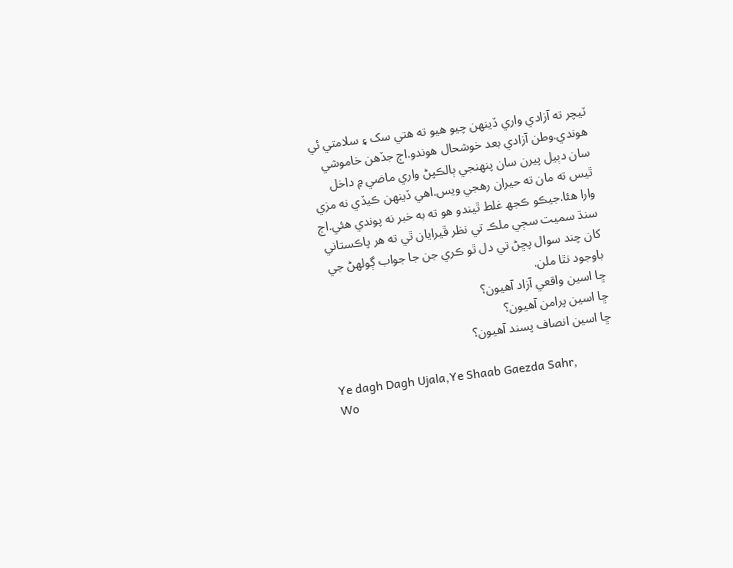ٽيچر ته آزادي واري ڏينھن چيو ھيو ته ھتي سک ۽ سلامتي ئي ھوندي.وطن آزادي بعد خوشحال ھوندو.اڄ جڏھن خاموشي سان دٻيل پيرن سان پنھنجي ٻالڪپڻ واري ماضي ۾ داخل ٿيس ته مان ته حيران رھجي ويس.اھي ڏينھن ڪيڏي نه مزي وارا ھئا.جيڪو ڪجھ غلط ٿيندو ھو ته به خبر نه پوندي ھئي.اڄ سنڌ سميت سڄي ملڪ تي نظر ڦيرايان ٿي ته ھر پاڪستاني کان چند سوال پڇڻ تي دل ٿو ڪري جن جا جواب ڳولھڻ جي باوجود نٿا ملن.
ڇا اسين واقعي آزاد آھيون؟
ڇا اسين پرامن آھيون؟
ڇا اسين انصاف پسند آھيون؟

Ye dagh Dagh Ujala,Ye Shaab Gaezda Sahr,
Wo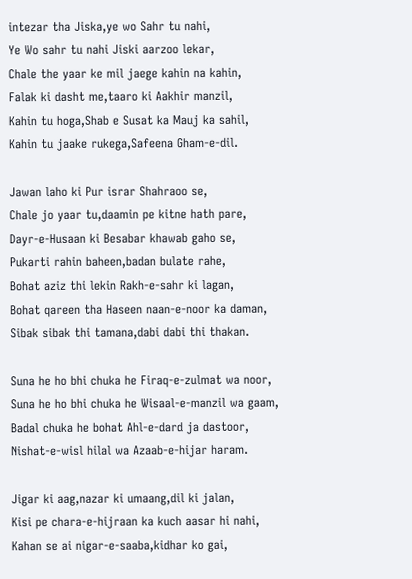intezar tha Jiska,ye wo Sahr tu nahi,
Ye Wo sahr tu nahi Jiski aarzoo lekar,
Chale the yaar ke mil jaege kahin na kahin,
Falak ki dasht me,taaro ki Aakhir manzil,
Kahin tu hoga,Shab e Susat ka Mauj ka sahil,
Kahin tu jaake rukega,Safeena Gham-e-dil.

Jawan laho ki Pur israr Shahraoo se,
Chale jo yaar tu,daamin pe kitne hath pare,
Dayr-e-Husaan ki Besabar khawab gaho se,
Pukarti rahin baheen,badan bulate rahe,
Bohat aziz thi lekin Rakh-e-sahr ki lagan,
Bohat qareen tha Haseen naan-e-noor ka daman,
Sibak sibak thi tamana,dabi dabi thi thakan.

Suna he ho bhi chuka he Firaq-e-zulmat wa noor,
Suna he ho bhi chuka he Wisaal-e-manzil wa gaam,
Badal chuka he bohat Ahl-e-dard ja dastoor,
Nishat-e-wisl hilal wa Azaab-e-hijar haram.

Jigar ki aag,nazar ki umaang,dil ki jalan,
Kisi pe chara-e-hijraan ka kuch aasar hi nahi,
Kahan se ai nigar-e-saaba,kidhar ko gai,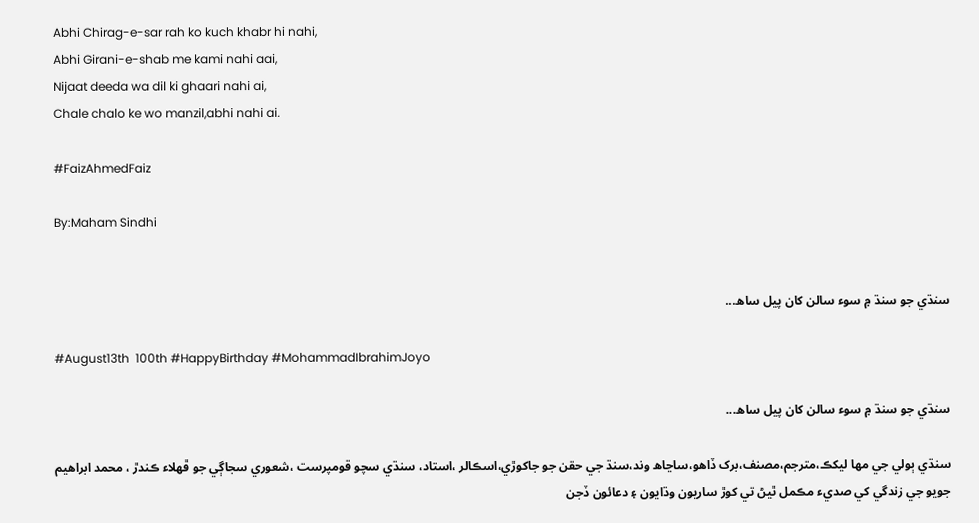Abhi Chirag-e-sar rah ko kuch khabr hi nahi,
Abhi Girani-e-shab me kami nahi aai,
Nijaat deeda wa dil ki ghaari nahi ai,
Chale chalo ke wo manzil,abhi nahi ai.

#FaizAhmedFaiz

By:Maham Sindhi


سنڌي جو سنڌ ۾ سوء سالن کان پيل ساھ...

#August13th  100th #HappyBirthday #MohammadIbrahimJoyo

سنڌي جو سنڌ ۾ سوء سالن کان پيل ساھ...

سنڌي ٻولي جي مھا ليکڪ،مترجم،مصنف،برک ڏاھو،ساڃاھ وند،سنڌ جي حقن جو جاکوڙي،اسڪالر ،استاد، سنڌي سچو قومپرست ،شعوري سجاڳي جو ڦھلاء ڪندڙ ، محمد ابراھيم جويو جي زندگي کي صديء مڪمل ٿيڻ تي کوڙ ساريون وڌايون ۽ دعائون ڏجن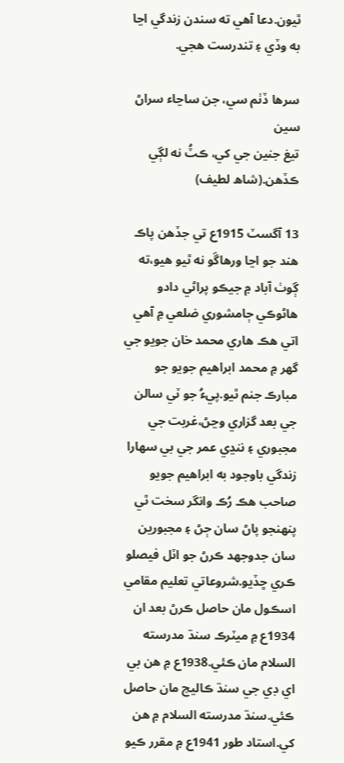ٿيون.دعا آھي ته سندن زندگي اڃا به وڏي ۽ تندرست ھجي.

سرھا ڏٺم سي، جن ساڃاء سراڻ سين
تيغ جنين جي کي، ڪٽُ نه لڳي ڪڏھن.(شاھ لطيف)

13 آگسٽ 1915ع تي جڏھن پاڪ ھند جو اڃا ورھاڱو نه ٿيو ھيو،ته ڳوٺ آباد ۾ جيڪو پراڻي دادو ھاڻوڪي ڄامشوري ضلعي ۾ آھي  اتي ھڪ ھاري محمد خان جويو جي گھر ۾ محمد ابراھيم جويو جو مبارڪ جنم ٿيو.پيءُ جو ٽي سالن جي بعد گزاري وڃڻ،غربت جي مجبوري ۽ ننڍي عمر جي بي سھارا زندگي باوجود به ابراھيم جويو صاحب ھڪ رُڪ وانگر سخت ٿي پنھنجو پاڻ سان ڄڻ ۽ مجبورين سان جدوجھد ڪرڻ جو اٽل فيصلو ڪري ڇڏيو.شروعاتي تعليم مقامي اسڪول مان حاصل ڪرڻ بعد ان  1934ع ۾ ميٽرڪ سنڌ مدرسته السلام مان ڪئي.1938ع ۾ ھن بي اي ڊي جي سنڌ ڪاليج مان حاصل ڪئي.سنڌ مدرسته السلام ۾ ھن کي.استاد طور 1941ع ۾ مقرر ڪيو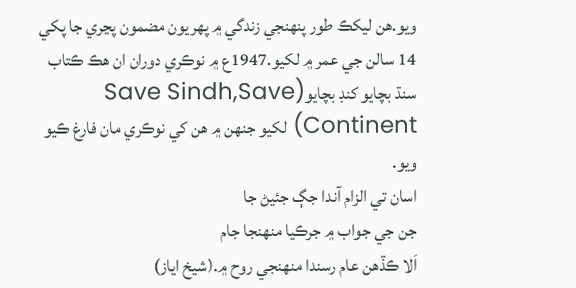ويو.ھن ليکڪ طور پنھنجي زندگي ۾ پھريون مضمون پڃري جا پکي 14 سالن جي عمر ۾ لکيو.1947ع ۾ نوڪري دوران ان ھڪ ڪتاب سنڌ بچايو کنڊ بچايو(Save Sindh,Save Continent) لکيو جنھن ۾ ھن کي نوڪري مان فارغ ڪيو ويو.
اسان تي الزام آندا جڳ جئيڻ جا
جن جي جواب ۾ جرڪيا منھنجا جام
اَلا ڪڏھن عام رسندا منھنجي روح ۾.(شيخ اياز)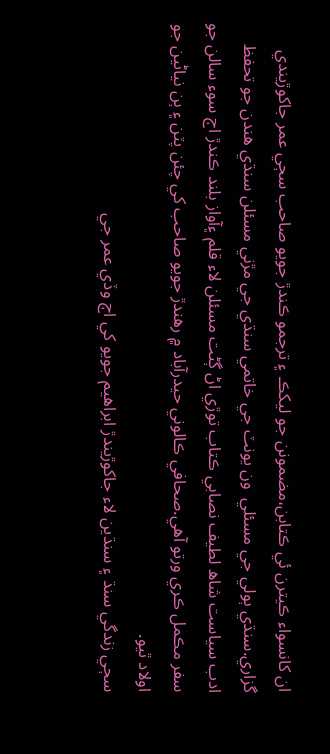ان کانسواء ڪيترن ئي ڪتابن،مضمونن جو ليکڪ ۽ ترجمو ڪندڙ جويو صاحب سڄي عمر جاکوڙيندي گزاري.سنڌي ٻولي جي مسئلي  ون يونٽ جي خاتمي سنڌي جي مڙني مسئلن سنڌي ھندن جو تحفظ  ادب سياست شاھ لطيف نصابي ڪتاب توڙي اڻ ڳڻت مسئلن لاء قلم ۽آواز بلند ڪندڙ اڄ سوء سالن جو سفر مڪمل ڪري ورتو آھي.صحافي ڪالوني حيدرآباد ۾ رھندڙ جويو صاحب کي چئن پٽن ۽ ٻن نياڻين جو اولاد ٿيو.
سڄي زندگي سنڌ ۽ سنڌين لاء جاکوڙيندڙ ابراھيم جويو کي اڄ وڏي عمر جي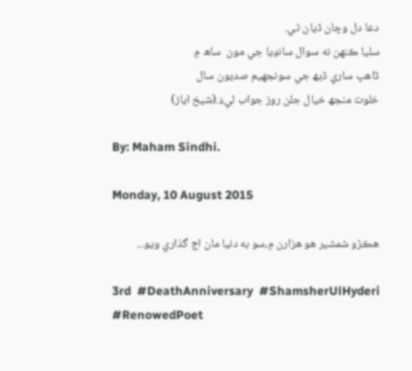دعا دل وچان ڏيان ٿي.
سليا ڪنھن نه سوال سانڍيا جي مون  ساھ ۾
ڏاھپ ساري ڏيھ جي سونجھيم صديون سال
خلوت منجھ خيال جلن روز جواب ليءَ.(شيخ اياز)

By: Maham Sindhi.

Monday, 10 August 2015

ھڪڙو شمشير هو هزارن ۾،سو به دنيا مان اڄ گذاري ويو...

3rd  #DeathAnniversary  #ShamsherUlHyderi  #RenowedPoet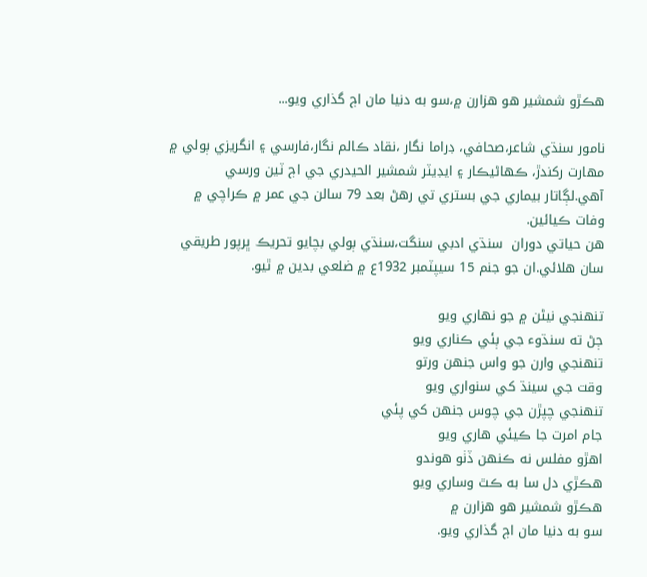ھڪڙو شمشير هو هزارن ۾،سو به دنيا مان اڄ گذاري ويو...

نامور سنڌي شاعر،صحافي، ڊراما نگار ،نقاد ڪالم نگار،فارسي ۽ انگريزي ٻولي ۾ مھارت رکندڙ، ڪھاڻيڪار ۽ ايڊيٽر شمشير الحيدري جي اڄ ٽين ورسي آھي.لڳاتار بيماري جي بستري تي رھڻ بعد 79 سالن جي عمر ۾ ڪراچي ۾ وفات ڪيائين.
ھن حياتي دوران  سنڌي ادبي سنگت،سنڌي ٻولي بچايو تحريڪ ڀرپور طريقي سان ھلائي.ان جو جنم 15 سيپٽمبر 1932ع ۾ ضلعي بدين ۾ ٿيو.

تنهنجي نيڻن ۾ جو نهاري ويو
ڄڻ ته سنڌوء جي ٻئي ڪناري ويو
تنهنجي وارن جو واس جنهن ورتو
وقت جي سينڌ کي سنواري ويو
تنهنجي چپڙن جي چوس جنهن کي پئي
جام امرت جا ڪيئي هاري ويو
اهڙو مفلس نه ڪنهن ڏٺو هوندو
هڪڙي دل سا به ڪٿ وساري ويو
هڪڙو شمشير هو هزارن ۾
سو به دنيا مان اڄ گذاري ويو.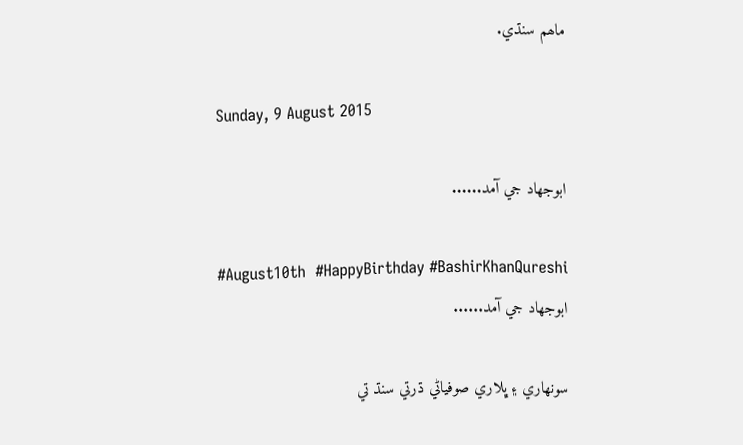ماھم سنڌي.

Sunday, 9 August 2015

ابوجھاد جي آمد......

#August10th  #HappyBirthday #BashirKhanQureshi
ابوجھاد جي آمد......

سونھاري ۽ ڀلاري صوفياڻي ڌرتي سنڌ تي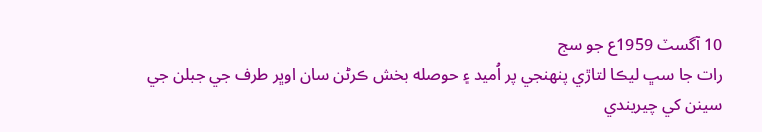10 آگسٽ 1959ع جو سج
رات جا سڀ ليڪا لتاڙي پنھنجي پر اُميد ۽ حوصله بخش ڪرڻن سان اوڀر طرف جي جبلن جي سينن کي چيريندي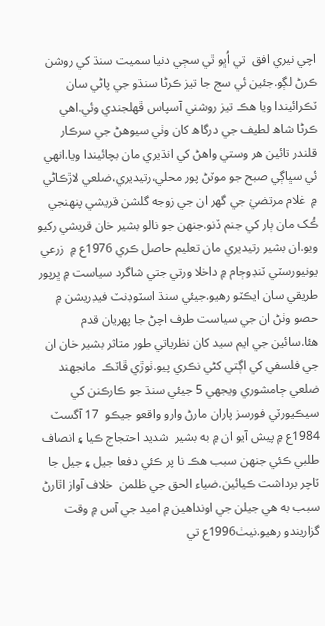اچي نيري افق  تي اُڀو ٿي سڄي دنيا سميت سنڌ کي روشن ڪرڻ لڳو.جئين ئي سج جا تيز ڪرڻا سنڌو جي پاڻي سان ٽڪرائيندا ويا ھڪ تيز روشني آسپاس ڦھلجندي وئي.اھي ڪرڻا شاھ لطيف جي درگاھ کان وٺي سيوھڻ جي سرڪار قلندر تائين ھر وستي واھڻ کي انڌيري مان بچائيندا ويا.انھي ئي سڀاڳي صبح جو موٽڻ پور محلي،رتيديري،ضلعي لاڙڪاڻي ۾  غلام مرتضيٰ جي گھر ان جي زوجه گلشن قريشي پنھنجي ڪُک مان ٻار کي جنم ڏنو.جنھن جو نالو بشير خان قريشي رکيو ويو.ان بشير رتيديري مان تعليم حاصل ڪري 1976ع ۾  زرعي يونيورسٽي ٽنڊوڄام ۾ داخلا ورتي جتي شاگرد سياست ۾ ڀرپور طريقي سان ايڪٽو رھيو.جيئي سنڌ اسٽوڊنٽ فيڊريشن ۾ حصو وٺڻ ان جي سياست طرف اچڻ جا پھريان قدم ھئا.سائين جي ايم سيد کان نظرياتي طور متاثر بشير خان ان جي فلسفي کي اڳتي کڻي نڪري پيو.ٺوڙي ڦاٽڪ  مانجھند ضلعي ڄامشوري ويجھي 5 جيئي سنڌ جو ڪارڪنن کي سيڪيورٽي فورسز پاران مارڻ وارو واقعو جيڪو  17 آگسٽ 1984ع ۾ پيش آيو ان ۾ به بشير  شديد احتجاج ڪيا ۽ انصاف طلبي ڪئي جنھن سبب ھڪ نا پر ڪئي دفعا جيل ۽ جيل جا ٽاچر برداشت ڪيائين.ضياء الحق جي ظلمن  خلاف آواز اٿارڻ سبب به ھي جيلن جي اونداھين ۾ اميد جي آس ۾ وقت گزاريندو رھيو.نيٺ1996ع تي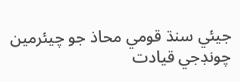جيئي سنڌ قومي محاذ جو چيئرمين چونڊجي قيادت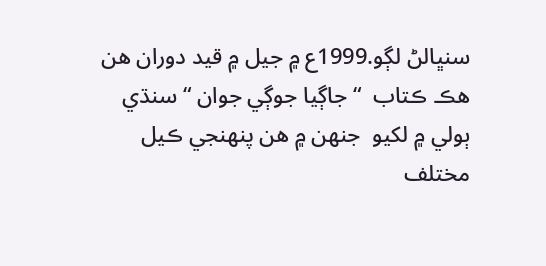سنڀالڻ لڳو.1999ع ۾ جيل ۾ قيد دوران ھن ھڪ ڪتاب  “جاڳيا جوڳي جوان “سنڌي ٻولي ۾ لکيو  جنھن ۾ ھن پنھنجي ڪيل مختلف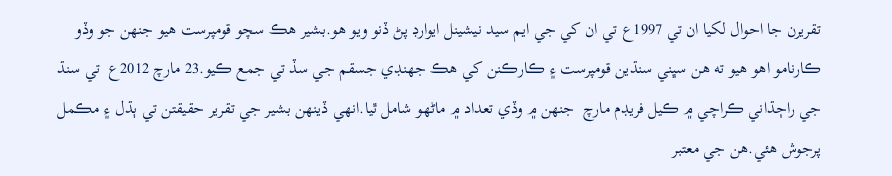تقريرن جا احوال لکيا ان تي 1997ع تي ان کي جي ايم سيد نيشينل ايوارڊ پڻ ڏنو ويو ھو.بشير ھڪ سچو قومپرست ھيو جنھن جو وڏو ڪارنامو اھو ھيو ته ھن سڀني سنڌين قومپرست ۽ ڪارڪنن کي ھڪ جھنڊي جسقم جي سڏ تي جمع ڪيو.23 مارچ 2012ع  تي سنڌ جي راڄڌاني ڪراچي ۾ ڪيل فريڊم مارچ  جنھن ۾ وڏي تعداد ۾ ماڻھو شامل ٿيا.انھي ڏينھن بشير جي تقرير حقيقتن تي ٻڌل ۽ مڪمل پرجوش ھئي.ھن جي معتبر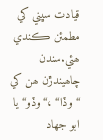قيادت سڀني کي مطمئن ڪندي ھئي.سندن چاھيندڙن ھن کي “وڏا“ ،“وڏو“ يا ابو جھاد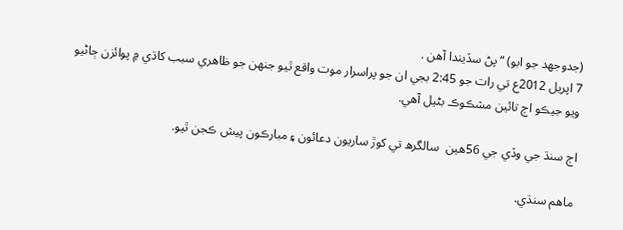(جدوجھد جو ابو) “پڻ سڏيندا آھن .
7 اپريل 2012ع تي رات جو 2:45 بجي ان جو پراسرار موت واقع ٿيو جنھن جو ظاھري سبب کاڌي ۾ پوائزن ڄاڻيو ويو جيڪو اڄ تائين مشڪوڪ بڻيل آھي.

اڄ سنڌ جي وڏي جي 56ھين  سالگرھ تي کوڙ ساريون دعائون ۽ مبارڪون پيش ڪجن ٿيو.

ماھم سنڌي.